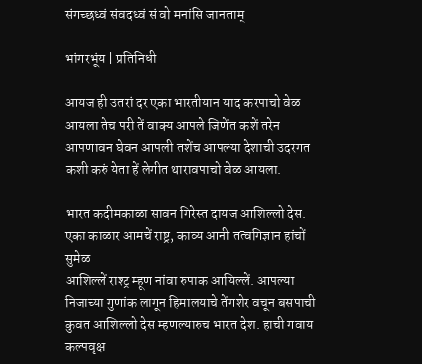संगच्छध्वं संवदध्वं सं वो मनांसि जानताम्

भांगरभूंय | प्रतिनिधी

आयज ही उतरां दर एका भारतीयान याद करपाचो वेळ आयला तेच परी तें वाक्य आपले जिणेंत कशें तरेन आपणावन घेवन आपली तशेंच आपल्या देशाची उदरगत कशी करुं येता हें लेगीत थारावपाचो वेळ आयला.

भारत कदीमकाळा सावन गिरेस्त दायज आशिल्लो देस. एका काळार आमचें राष्ट्र, काव्य आनी तत्वगिज्ञान हांचों सुमेळ
आशिल्लें राश्ट्र म्हूण नांवा रुपाक आयिल्लें. आपल्या निजाच्या गुणांक लागून हिमालयाचे तेंगशेर वचून बसपाची कुवत आशिल्लो देस म्हणल्यारुच भारत देश. हाची गवाय कल्पवृक्ष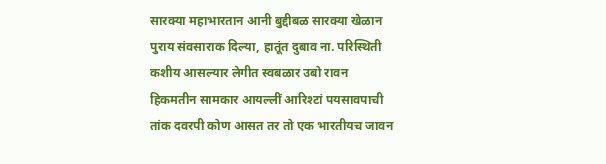सारक्या महाभारतान आनी बुद्दीबळ सारक्या खेळान पुराय संवसाराक दिल्या, हातूंत दुबाव ना. परिस्थिती कशीय आसल्यार लेगीत स्वबळार उबो रावन हिकमतीन सामकार आयल्लीं आरिश्टां पयसावपाची तांक दवरपी कोण आसत तर तो एक भारतीयच जावन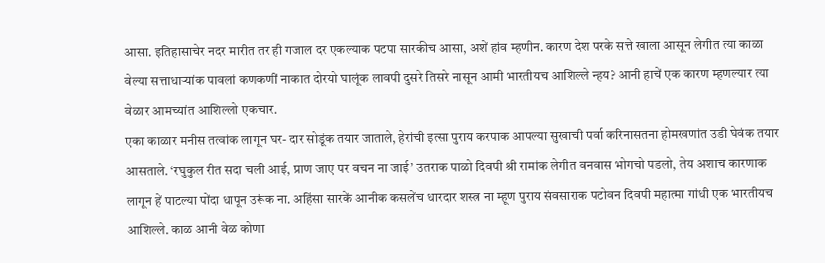आसा. इतिहासाचेर नदर मारीत तर ही गजाल दर एकल्याक पटपा सारकीच आसा, अशें हांव म्हणीन. कारण देश परके सत्ते खाला आसून लेगीत त्या काळा वेल्या सत्ताधार्‍यांक पावलां कणकणीं नाकात दोरयो घालूंक लावपी दुसरे तिसरे नासून आमी भारतीयच आशिल्ले न्हय? आनी हाचें एक कारण म्हणल्यार त्या वेळार आमच्यांत आशिल्लो एकचार.
एका काळार मनीस तत्वांक लागून घर- दार सोडूंक तयार जाताले, हेरांची इत्सा पुराय करपाक आपल्या सुखाची पर्वा करिनासतना होमखणांत उडी घेवंक तयार आसताले. ‘रघुकुल रीत सदा चली आई, प्राण जाए पर वचन ना जाई’ उतराक पाळो दिवपी श्री रामांक लेगीत वनवास भोगचो पडलो, तेय अशाच कारणाक लागून हें पाटल्या पोंदा धापून उरूंक ना. अहिंसा सारकें आनीक कसलेंच धारदार शस्त्र ना म्हूण पुराय संवसाराक पटोवन दिवपी महात्मा गांधी एक भारतीयच आशिल्ले. काळ आनी वेळ कोणा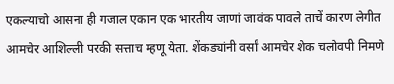एकल्याचो आसना ही गजाल एकान एक भारतीय जाणां जावंक पावले ताचें कारण लेगीत आमचेर आशिल्ली परकी सत्ताच म्हणू येता. शेंकड्यांनी वर्सां आमचेर शेक चलोवपी निमणे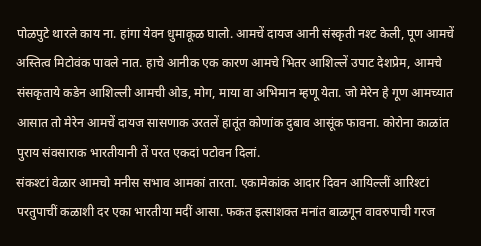पोळपुटे थारले काय ना. हांगा येवन धुमाकूळ घालो. आमचें दायज आनी संस्कृती नश्ट केली, पूण आमचें अस्तित्व मिटोवंक पावले नात. हाचे आनीक एक कारण आमचे भितर आशिल्लें उपाट देशप्रेम, आमचे संसकृताये कडेन आशिल्ली आमची ओड, मोग, माया वा अभिमान म्हणू येता. जो मेरेन हे गूण आमच्यात आसात तो मेरेन आमचें दायज सासणाक उरतलें हातूंत कोणांक दुबाव आसूंक फावना. कोरोना काळांत पुराय संवसाराक भारतीयानी तें परत एकदां पटोवन दिलां.
संकश्टां वेळार आमचो मनीस सभाव आमकां तारता. एकामेकांक आदार दिवन आयिल्लीं आरिश्टां परतुपाचीं कळाशी दर एका भारतीया मदीं आसा. फकत इत्साशक्त मनांत बाळगून वावरुपाची गरज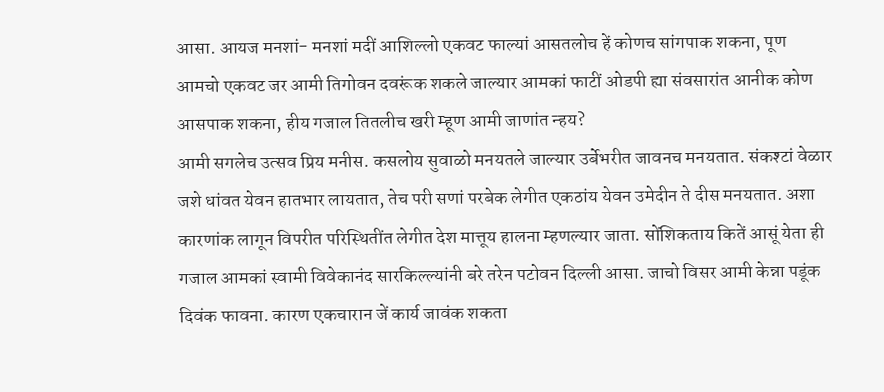आसा. आयज मनशां- मनशां मदीं आशिल्लो एकवट फाल्यां आसतलोच हें कोणच सांगपाक शकना, पूण आमचो एकवट जर आमी तिगोवन दवरूंक शकले जाल्यार आमकां फाटीं ओडपी ह्या संवसारांत आनीक कोण आसपाक शकना, हीय गजाल तितलीच खरी म्हूण आमी जाणांत न्हय?
आमी सगलेच उत्सव प्रिय मनीस. कसलोय सुवाळो मनयतले जाल्यार उर्बेभरीत जावनच मनयतात. संकश्टां वेळार जशे धांवत येवन हातभार लायतात, तेच परी सणां परबेक लेगीत एकठांय येवन उमेदीन ते दीस मनयतात. अशा कारणांक लागून विपरीत परिस्थितींत लेगीत देश मात्तूय हालना म्हणल्यार जाता. सोंशिकताय कितें आसूं येता ही गजाल आमकां स्वामी विवेकानंद सारकिल्ल्यांनी बरे तरेन पटोवन दिल्ली आसा. जाचो विसर आमी केन्ना पडूंक दिवंक फावना. कारण एकचारान जें कार्य जावंक शकता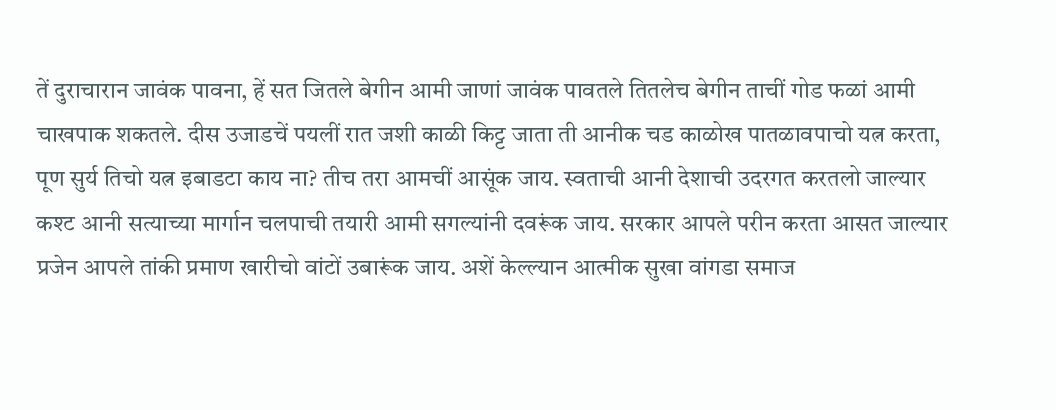तें दुराचारान जावंक पावना, हें सत जितले बेगीन आमी जाणां जावंक पावतले तितलेच बेगीन ताचीं गोड फळां आमी चाखपाक शकतले. दीस उजाडचें पयलीं रात जशी काळी किट्ट जाता ती आनीक चड काळोख पातळावपाचो यत्न करता, पूण सुर्य तिचो यत्न इबाडटा काय ना? तीच तरा आमचीं आसूंक जाय. स्वताची आनी देशाची उदरगत करतलो जाल्यार कश्ट आनी सत्याच्या मार्गान चलपाची तयारी आमी सगल्यांनी दवरूंक जाय. सरकार आपले परीन करता आसत जाल्यार प्रजेन आपले तांकी प्रमाण खारीचो वांटों उबारूंक जाय. अशें केल्ल्यान आत्मीक सुखा वांगडा समाज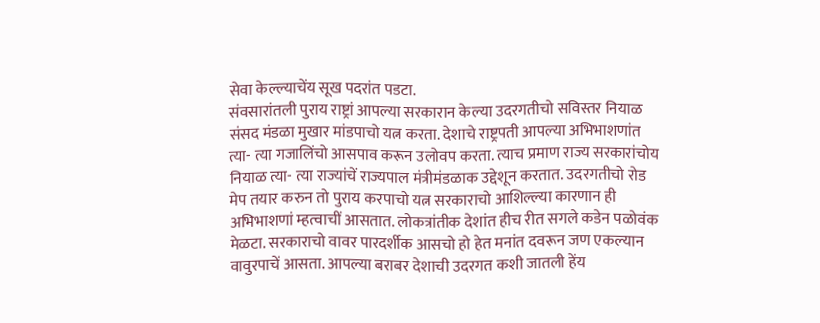सेवा केल्ल्याचेंय सूख पदरांत पडटा.
संवसारांतली पुराय राष्ट्रां आपल्या सरकारान केल्या उदरगतीचो सविस्तर नियाळ संसद मंडळा मुखार मांडपाचो यत्न करता. देशाचे राष्ट्रपती आपल्या अभिभाशणांत त्या- त्या गजालिंचो आसपाव करून उलोवप करता. त्याच प्रमाण राज्य सरकारांचोय नियाळ त्या- त्या राज्यांचें राज्यपाल मंत्रीमंडळाक उद्देशून करतात. उदरगतीचो रोड मेप तयार करुन तो पुराय करपाचो यत्न सरकाराचो आशिल्ल्या कारणान ही अभिभाशणां म्हत्वाचीं आसतात. लोकत्रांतीक देशांत हीच रीत सगले कडेन पळोवंक मेळटा. सरकाराचो वावर पारदर्शीक आसचो हो हेत मनांत दवरून जण एकल्यान वावुरपाचें आसता. आपल्या बराबर देशाची उदरगत कशी जातली हेंय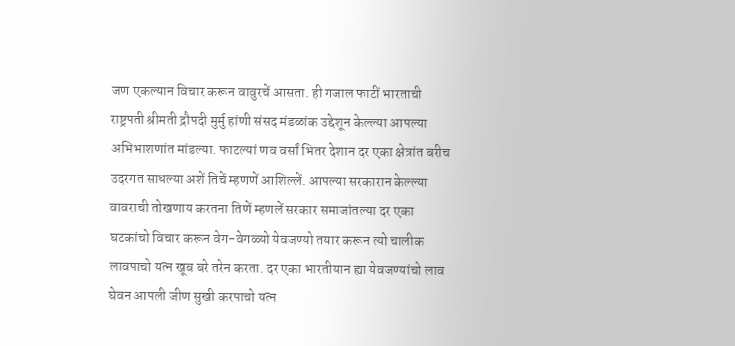जण एकल्यान विचार करून वावुरचें आसता. ही गजाल फाटीं भारताची राष्ट्रपती श्रीमती द्रौपदी मुर्मु हांणी संसद मंडळांक उद्देशून केल्ल्या आपल्या अभिभाशणांत मांडल्या. फाटल्यां णव वर्सां भितर देशान दर एका क्षेत्रांत बरीच उदरगत साधल्या अशें तिचें म्हणणें आशिल्लें. आपल्या सरकारान केल्ल्या वावराची तोखणाय करतना तिणें म्हणलें सरकार समाजांतल्या दर एका घटकांचो विचार करून वेग-वेगळ्यो येवजण्यो तयार करून त्यो चालीक लावपाचो यत्न खूब बरे तरेन करता. दर एका भारतीयान ह्या येवजण्यांचो लाव घेवन आपली जीण सुखी करपाचो यत्न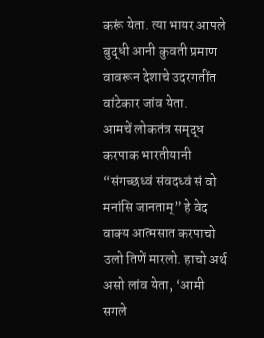करूं येता. त्या भायर आपले बुद्धी आनी कुवती प्रमाण वावरून देशाचे उदरगतींत वांटेकार जांव येता.
आमचें लोकतंत्र समृद्ध करपाक भारतीयानी “संगच्छध्वं संवदध्वं सं वो मनांसि जानताम्” हे वेद वाक्य आत्मसात करपाचो उलो तिणें मारलो. हाचो अर्थ असो लांव येता, ‘आमी सगले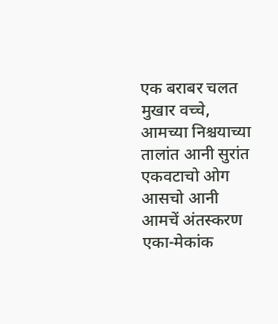एक बराबर चलत मुखार वच्चे, आमच्या निश्चयाच्या तालांत आनी सुरांत एकवटाचो ओग आसचो आनी आमचें अंतस्करण एका-मेकांक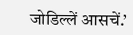जोडिल्लें आसचें.’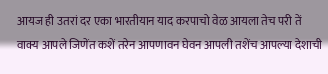आयज ही उतरां दर एका भारतीयान याद करपाचो वेळ आयला तेच परी तें वाक्य आपले जिणेंत कशें तरेन आपणावन घेवन आपली तशेंच आपल्या देशाची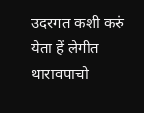उदरगत कशी करुं येता हें लेगीत थारावपाचो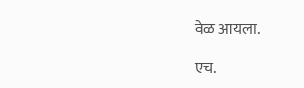वेळ आयला.

एच.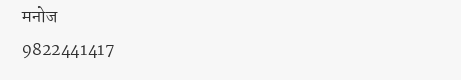मनोज
9822441417